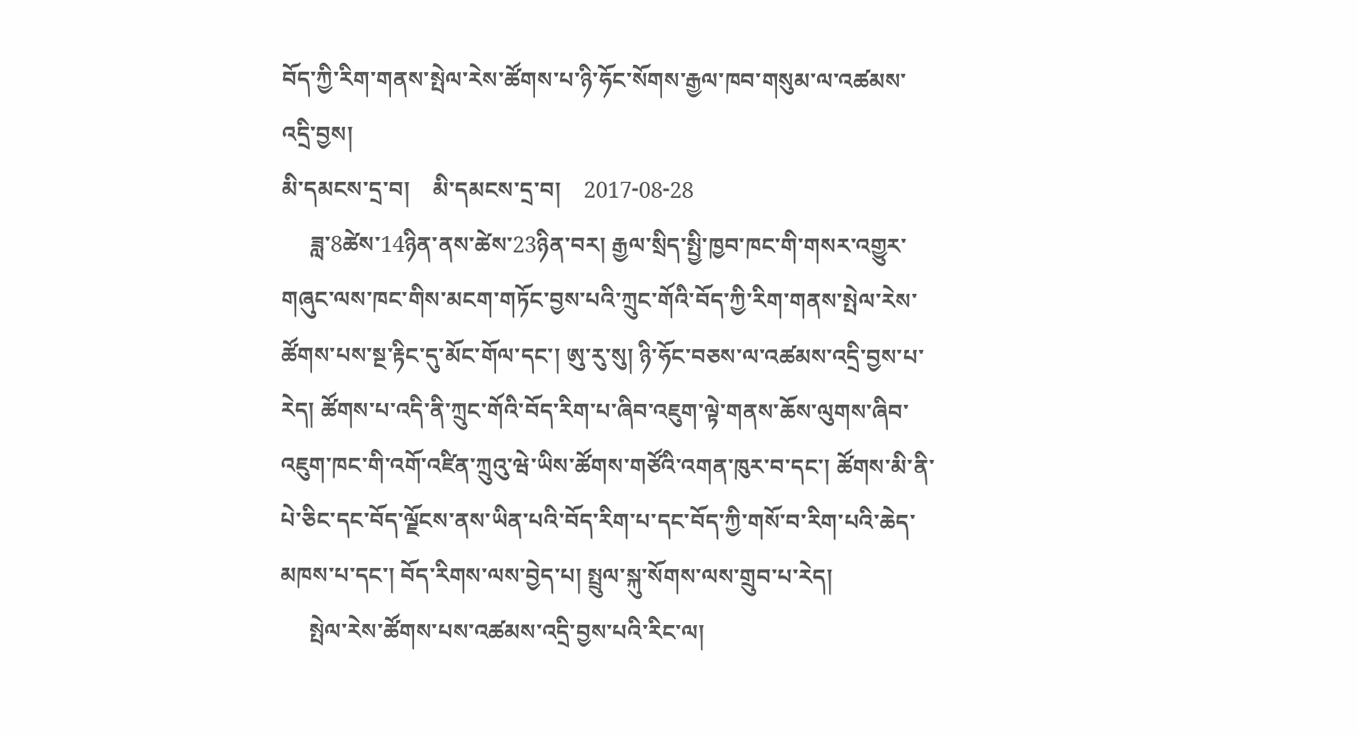བོད་ཀྱི་རིག་གནས་སྤེལ་རེས་ཚོགས་པ་ཉི་ཧོང་སོགས་རྒྱལ་ཁབ་གསུམ་ལ་འཚམས་འདྲི་བྱས།
མི་དམངས་དྲ་བ།    མི་དམངས་དྲ་བ།    2017-08-28
     ཟླ་8ཚེས་14ཉིན་ནས་ཚེས་23ཉིན་བར། རྒྱལ་སྲིད་སྤྱི་ཁྱབ་ཁང་གི་གསར་འགྱུར་གཞུང་ལས་ཁང་གིས་མངག་གཏོང་བྱས་པའི་ཀྲུང་གོའི་བོད་ཀྱི་རིག་གནས་སྤེལ་རེས་ཚོགས་པས་སྔ་རྟིང་དུ་མོང་གོལ་དང་། ཨུ་རུ་སུ། ཉི་ཧོང་བཅས་ལ་འཚམས་འདྲི་བྱས་པ་རེད། ཚོགས་པ་འདི་ནི་ཀྲུང་གོའི་བོད་རིག་པ་ཞིབ་འཇུག་ལྟེ་གནས་ཆོས་ལུགས་ཞིབ་འཇུག་ཁང་གི་འགོ་འཛིན་ཀྲུའུ་ཝེ་ཡིས་ཚོགས་གཙོའི་འགན་ཁུར་བ་དང་། ཚོགས་མི་ནི་པེ་ཅིང་དང་བོད་ལྗོངས་ནས་ཡིན་པའི་བོད་རིག་པ་དང་བོད་ཀྱི་གསོ་བ་རིག་པའི་ཆེད་མཁས་པ་དང་། བོད་རིགས་ལས་བྱེད་པ། སྤྲུལ་སྐུ་སོགས་ལས་གྲུབ་པ་རེད།
     སྤེལ་རེས་ཚོགས་པས་འཚམས་འདྲི་བྱས་པའི་རིང་ལ།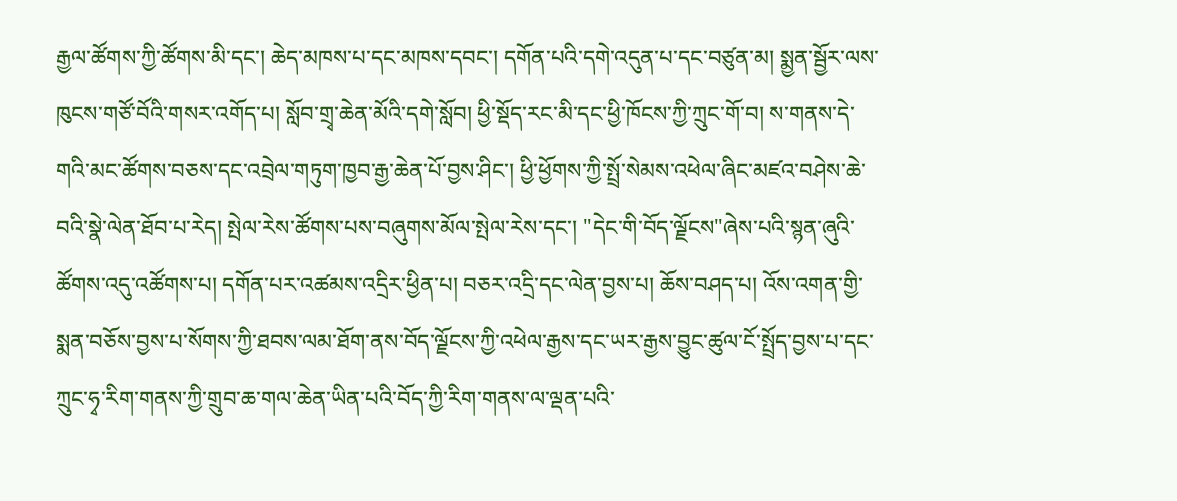རྒྱལ་ཚོགས་ཀྱི་ཚོགས་མི་དང་། ཆེད་མཁས་པ་དང་མཁས་དབང་། དགོན་པའི་དགེ་འདུན་པ་དང་བཙུན་མ། སྨྱན་སྦྱོར་ལས་ཁུངས་གཙོ་བོའི་གསར་འགོད་པ། སློབ་གྲྭ་ཆེན་མོའི་དགེ་སློབ། ཕྱི་སྡོད་རང་མི་དང་ཕྱི་ཁོངས་ཀྱི་ཀྲུང་གོ་བ། ས་གནས་དེ་གའི་མང་ཚོགས་བཅས་དང་འབྲེལ་གཏུག་ཁྱབ་རྒྱ་ཆེན་པོ་བྱས་ཤིང་། ཕྱི་ཕྱོགས་ཀྱི་སྤྲོ་སེམས་འཕེལ་ཞིང་མཛའ་བཤེས་ཆེ་བའི་སྣེ་ལེན་ཐོབ་པ་རེད། སྤེལ་རེས་ཚོགས་པས་བཞུགས་མོལ་སྤེལ་རེས་དང་། "དེང་གི་བོད་ལྗོངས"ཞེས་པའི་སྙན་ཞུའི་ཚོགས་འདུ་འཚོགས་པ། དགོན་པར་འཚམས་འདྲིར་ཕྱིན་པ། བཅར་འདྲི་དང་ལེན་བྱས་པ། ཆོས་བཤད་པ། འོས་འགན་གྱི་སྨན་བཅོས་བྱས་པ་སོགས་ཀྱི་ཐབས་ལམ་ཐོག་ནས་བོད་ལྗོངས་ཀྱི་འཕེལ་རྒྱས་དང་ཡར་རྒྱས་བྱུང་ཚུལ་ངོ་སྤྲོད་བྱས་པ་དང་ཀྲུང་ཧྭ་རིག་གནས་ཀྱི་གྲུབ་ཆ་གལ་ཆེན་ཡིན་པའི་བོད་ཀྱི་རིག་གནས་ལ་ལྡན་པའི་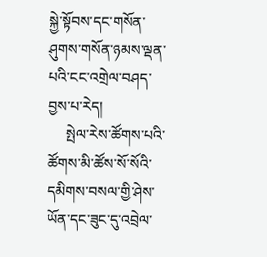སྐྱེ་སྟོབས་དང་གསོན་ཤུགས་གསོན་ཉམས་ལྡན་པའི་ངང་འགྲེལ་བཤད་བྱས་པ་རེད།
     སྤེལ་རེས་ཚོགས་པའི་ཚོགས་མི་ཚོས་སོ་སོའི་དམིགས་བསལ་གྱི་ཤེས་ཡོན་དང་ཟུང་དུ་འབྲེལ་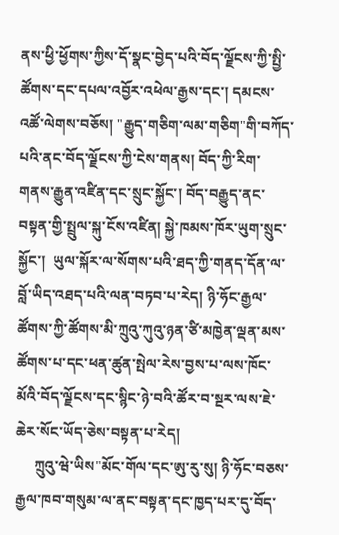ནས་ཕྱི་ཕྱོགས་ཀྱིས་དོ་སྣང་བྱེད་པའི་བོད་ལྗོངས་ཀྱི་སྤྱི་ཚོགས་དང་དཔལ་འབྱོར་འཕེལ་རྒྱས་དང་། དམངས་འཚོ་ལེགས་བཅོས། "རྒྱུད་གཅིག་ལམ་གཅིག"གི་བཀོད་པའི་ནང་བོད་ལྗོངས་ཀྱི་ངེས་གནས། བོད་ཀྱི་རིག་གནས་རྒྱུན་འཛིན་དང་སྲུང་སྐྱོང་། བོད་བརྒྱུད་ནང་བསྟན་གྱི་སྤྲུལ་སྐུ་ངོས་འཛིན། སྐྱེ་ཁམས་ཁོར་ཡུག་སྲུང་སྐྱོང་།  ཡུལ་སྐོར་ལ་སོགས་པའི་ཐད་ཀྱི་གནད་དོན་ལ་བློ་ཡིད་འཐད་པའི་ལན་བཏབ་པ་རེད། ཉི་ཧོང་རྒྱལ་ཚོགས་ཀྱི་ཚོགས་མི་ཀྲུའུ་ཀུའུ་ཉན་ཙི་མཁྱེན་ལྡན་མས་ཚོགས་པ་དང་ཕན་ཚུན་སྤེལ་རེས་བྱས་པ་ལས་ཁོང་མོའི་བོད་ལྗོངས་དང་སྙིང་ཉེ་བའི་ཚོར་བ་སྔར་ལས་ཇེ་ཆེར་སོང་ཡོད་ཅེས་བསྟན་པ་རེད།
     ཀྲུའུ་ཝེ་ཡིས"མོང་གོལ་དང་ཨུ་རུ་སུ། ཉི་ཧོང་བཅས་རྒྱལ་ཁབ་གསུམ་ལ་ནང་བསྟན་དང་ཁྱད་པར་དུ་བོད་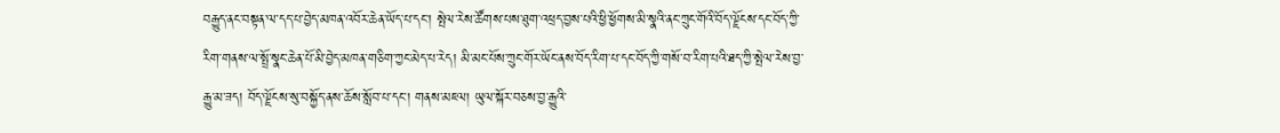བརྒྱུད་ནང་བསྟན་ལ་དད་པ་བྱེད་མཁན་འབོར་ཆེན་ཡོད་པ་དང་། སྤེལ་རེས་ཚོགས་པས་ཐུག་འཕྲད་བྱས་པའི་ཕྱི་ཕྱོགས་མི་སྣའི་ནང་ཀྲུང་གོའི་བོད་ལྗོངས་དང་བོད་ཀྱི་རིག་གནས་ལ་སྤྲོ་སྣང་ཆེན་པོ་མི་བྱེད་མཁན་གཅིག་ཀྱང་མེད་པ་རེད། མི་མང་པོས་ཀྲུང་གོར་ཡོང་ནས་བོད་རིག་པ་དང་བོད་ཀྱི་གསོ་བ་རིག་པའི་ཐད་ཀྱི་སྤེལ་རེས་བྱ་རྒྱུ་མ་ཟད། བོད་ལྗོངས་སུ་བསྐྱོད་ནས་ཆོས་སློབ་པ་དང་། གནས་མཇལ། ཡུལ་སྐོར་བཅས་བྱ་རྒྱུའི་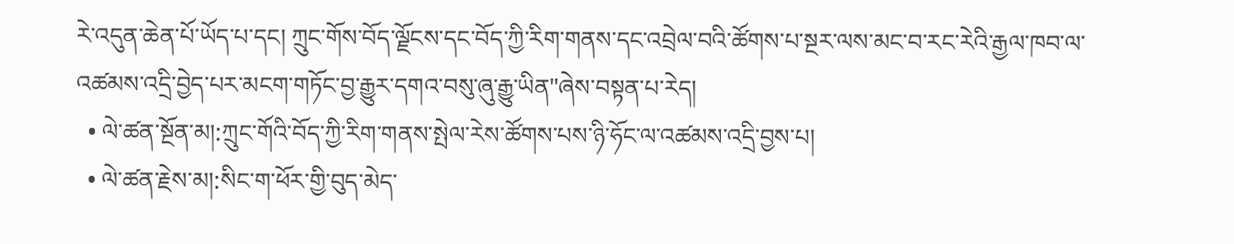རེ་འདུན་ཆེན་པོ་ཡོད་པ་དང། ཀྲུང་གོས་བོད་ལྗོངས་དང་བོད་ཀྱི་རིག་གནས་དང་འབྲེལ་བའི་ཚོགས་པ་སྔར་ལས་མང་བ་རང་རེའི་རྒྱལ་ཁབ་ལ་འཚམས་འདྲི་བྱེད་པར་མངག་གཏོང་བྱ་རྒྱུར་དགའ་བསུ་ཞུ་རྒྱུ་ཡིན"ཞེས་བསྟན་པ་རེད།
  • ལེ་ཚན་སྔོན་མ།:ཀྲུང་གོའི་བོད་ཀྱི་རིག་གནས་སྤེལ་རེས་ཚོགས་པས་ཉི་ཧོང་ལ་འཚམས་འདྲི་བྱས་པ།
  • ལེ་ཚན་རྗེས་མ།:སིང་ག་ཕོར་གྱི་བུད་མེད་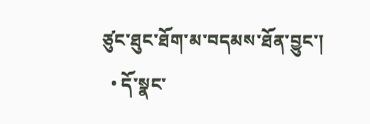ཙུང་ཐུང་ཐོག་མ་བདམས་ཐོན་བྱུང་།
  • དོ་སྣང་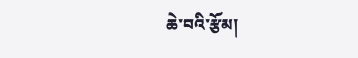ཆེ་བའི་རྩོམ།